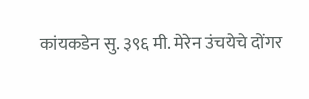कांयकडेन सु. ३९६ मी. मेरेन उंचयेचे दोंगर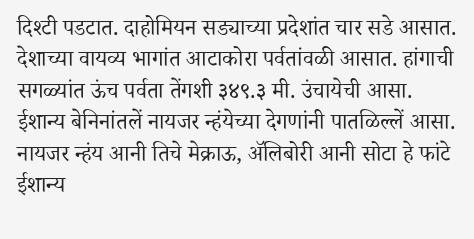दिश्टी पडटात. दाहोमियन सड्याच्या प्रदेशांत चार सडे आसात. देशाच्या वायव्य भागांत आटाकोरा पर्वतांवळी आसात. हांगाची सगळ्यांत ऊंच पर्वता तेंगशी ३४९.३ मी. उंचायेची आसा. ईशान्य बेनिनांतलें नायजर न्हंयेच्या देगणांनी पातळिल्लें आसा. नायजर न्हंय आनी तिचे मेक्राऊ, ॲलिबोरी आनी सोटा हे फांटे ईशान्य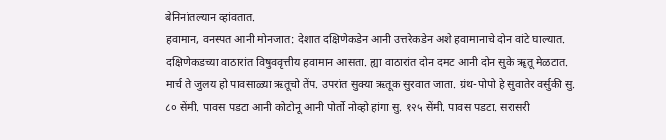बेनिनांतल्यान व्हांवतात.
हवामान, वनस्पत आनी मोनजात: देशात दक्षिणेकडेन आनी उत्तरेकडेन अशे हवामानाचे दोन वांटे घाल्यात. दक्षिणेकडच्या वाठारांत विषुववृत्तीय हवामान आसता. ह्या वाठारांत दोन दमट आनी दोन सुके ॠतू मेळटात. मार्च ते जुलय हो पावसाळ्या ऋतूचो तेंप. उपरांत सुक्या ऋतूक सुरवात जाता. ग्रंथ-पोपो हे सुवातेर वर्सुकी सु. ८० सेंमी. पावस पडटा आनी कोटोनू आनी पोर्तो नोव्हो हांगा सु. १२५ सेंमी. पावस पडटा. सरासरी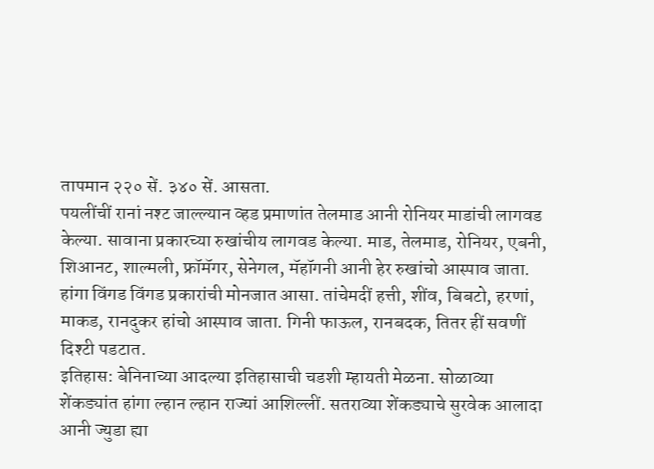तापमान २२० सें. ३४० सें. आसता.
पयलींचीं रानां नश्ट जाल्ल्यान व्हड प्रमाणांत तेलमाड आनी रोनियर माडांची लागवड केल्या. सावाना प्रकारच्या रुखांचीय लागवड केल्या. माड, तेलमाड, रोनियर, एबनी, शिआनट, शाल्मली, फ्रॉमॅगर, सेनेगल, मॅहॉगनी आनी हेर रुखांचो आस्पाव जाता. हांगा विंगड विंगड प्रकारांची मोनजात आसा. तांचेमदीं हत्ती, शींव, बिबटो, हरणां, माकड, रानदुकर हांचो आस्पाव जाता. गिनी फाऊल, रानबदक, तितर हीं सवणीं दिश्टी पडटात.
इतिहास: बेनिनाच्या आदल्या इतिहासाची चडशी म्हायती मेळना. सोळाव्या शेंकड्यांत हांगा ल्हान ल्हान राज्यां आशिल्लीं. सतराव्या शेंकड्याचे सुरवेक आलादा आनी ज्युडा ह्या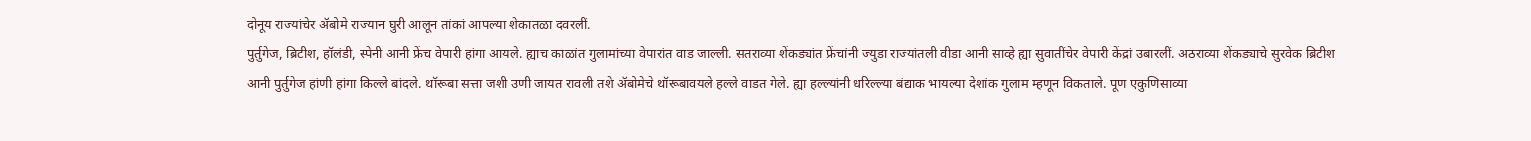दोनूय राज्यांचेर ॲबोमे राज्यान घुरी आलून तांकां आपल्या शेकातळा दवरलीं.
पुर्तुगेज, ब्रिटीश, हॉलंडी, स्पेनी आनी फ्रेंच वेपारी हांगा आयले. ह्याच काळांत गुलामांच्या वेपारांत वाड जाल्ली. सतराव्या शेंकड्यांत फ्रेंचांनी ज्युडा राज्यांतली वीडा आनी साव्हे ह्या सुवातींचेर वेपारी केंद्रां उबारलीं. अठराव्या शेंकड्याचे सुरवेक ब्रिटीश आनी पुर्तुगेज हांणी हांगा किल्ले बांदले. थॉरूबा सत्ता जशी उणी जायत रावली तशे ॲबोमेचे थॉरूबावयले हल्ले वाडत गेले. ह्या हल्ल्यांनी धरिल्ल्या बंद्याक भायल्या देशांक गुलाम म्हणून विकताले. पूण एकुणिसाव्या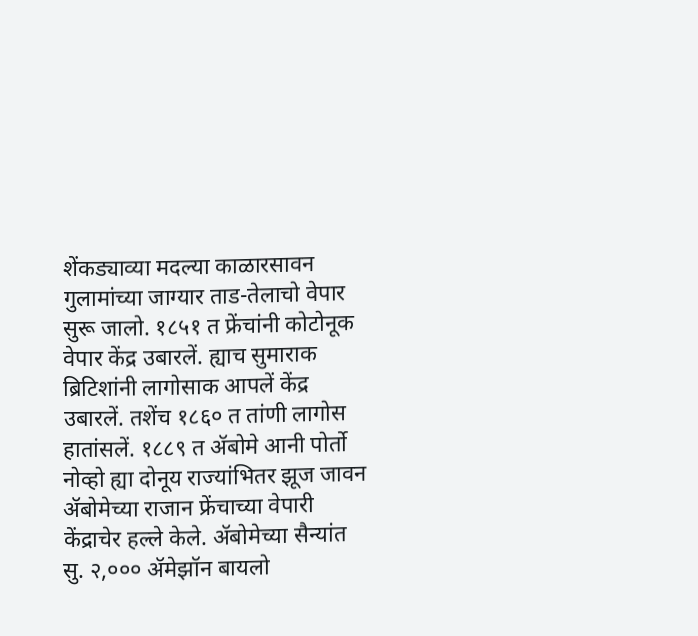शेंकड्याव्या मदल्या काळारसावन गुलामांच्या जाग्यार ताड-तेलाचो वेपार सुरू जालो. १८५१ त फ्रेंचांनी कोटोनूक वेपार केंद्र उबारलें. ह्याच सुमाराक ब्रिटिशांनी लागोसाक आपलें केंद्र उबारलें. तशेंच १८६० त तांणी लागोस हातांसलें. १८८९ त ॲबोमे आनी पोर्तो नोव्हो ह्या दोनूय राज्यांभितर झूज जावन ॲबोमेच्या राजान फ्रेंचाच्या वेपारी केंद्राचेर हल्ले केले. ॲबोमेच्या सैन्यांत सु. २,००० ॲमेझॉन बायलो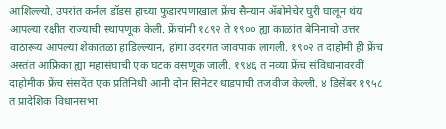आशिल्ल्यो. उपरांत कर्नल डॉडस हाच्या फुडारपणाखाल फ्रेंच सैन्यान ॲबोमेचेर घुरी घालून थंय आपल्या रक्षीत राज्याची स्थापणूक केली. फ्रेंचांनी १८९२ ते १९०० ह्या काळांत बेनिनाचो उत्तर वाठारूय आपल्या शेकातळा हाडिल्ल्यान, हांगा उदरगत जावपाक लागली. १९०२ त दाहोमी ही फ्रेंच अस्तंत आफ्रिका ह्या महासंघाची एक घटक वसणूक जाली. १९४६ त नव्या फ्रेंच संविधानावरवीं दाहोमीक फ्रेंच संसदेंत एक प्रतिनिधी आनी दोन सिनेटर धाडपाची तजवीज केल्ली. ४ डिसेंबर १९५८ त प्रादेशिक विधानसभा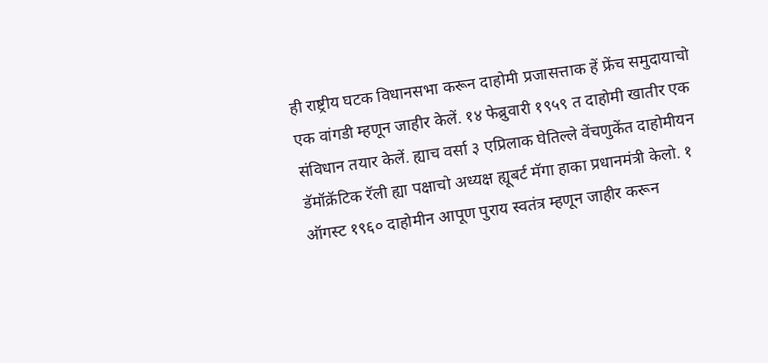ही राष्ट्रीय घटक विधानसभा करून दाहोमी प्रजासत्ताक हें फ्रेंच समुदायाचो एक वांगडी म्हणून जाहीर केलें. १४ फेब्रुवारी १९५९ त दाहोमी खातीर एक संविधान तयार केलें. ह्याच वर्सा ३ एप्रिलाक घेतिल्ले वेंचणुकेंत दाहोमीयन डॅमॉक्रॅटिक रॅली ह्या पक्षाचो अध्यक्ष ह्यूबर्ट मॅगा हाका प्रधानमंत्री केलो. १ ऑगस्ट १९६० दाहोमीन आपूण पुराय स्वतंत्र म्हणून जाहीर करून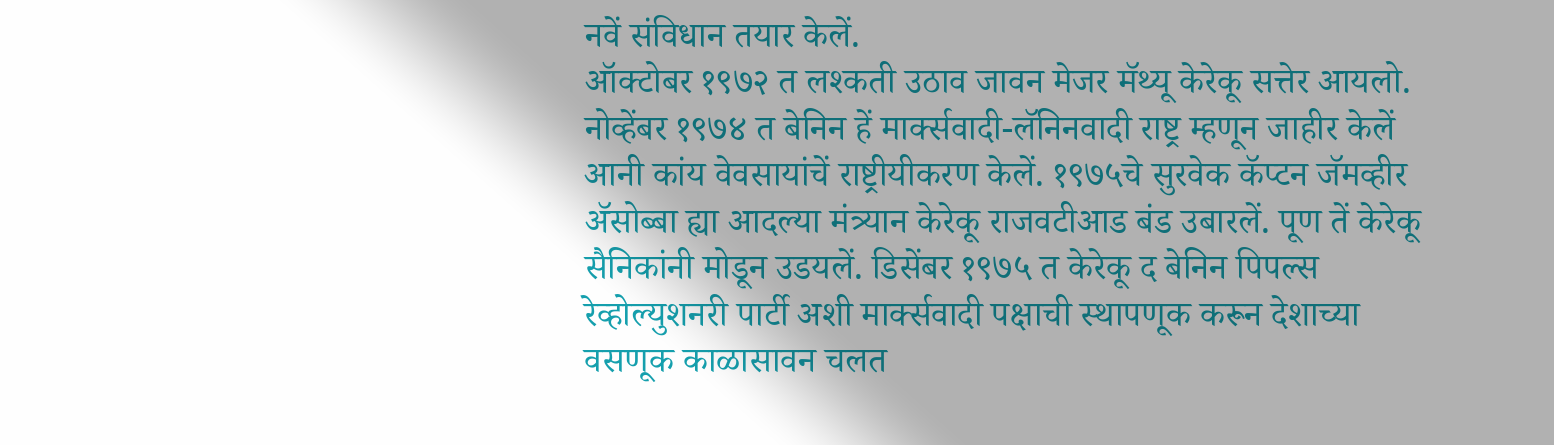नवें संविधान तयार केलें.
ऑक्टोबर १९७२ त लश्कती उठाव जावन मेजर मॅथ्यू केरेकू सत्तेर आयलो. नोव्हेंबर १९७४ त बेनिन हें मार्क्सवादी-लॅनिनवादी राष्ट्र म्हणून जाहीर केलें आनी कांय वेवसायांचें राष्ट्रीयीकरण केलें. १९७५चे सुरवेक कॅप्टन जॅमव्हीर ॲसोब्बा ह्या आदल्या मंत्र्यान केरेकू राजवटीआड बंड उबारलें. पूण तें केरेकू सैनिकांनी मोडून उडयलें. डिसेंबर १९७५ त केरेकू द बेनिन पिपल्स रेव्होल्युशनरी पार्टी अशी मार्क्सवादी पक्षाची स्थापणूक करून देशाच्या वसणूक काळासावन चलत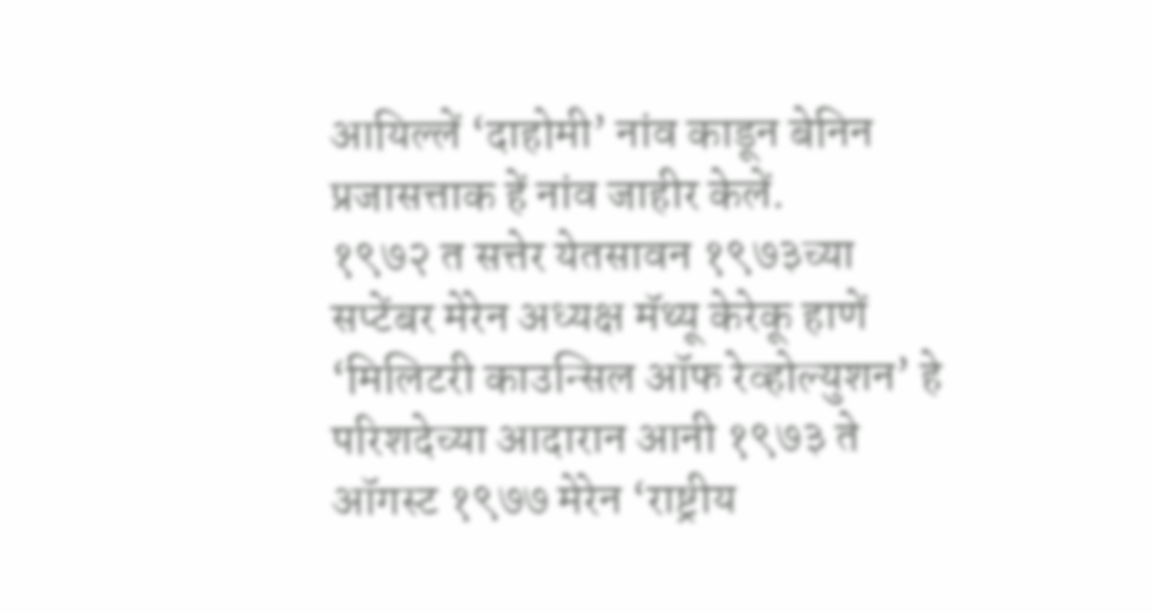आयिल्लें ‘दाहोमी’ नांव काडून बेनिन प्रजासत्ताक हें नांव जाहीर केलें.
१९७२ त सत्तेर येतसावन १९७३च्या सप्टेंबर मेरेन अध्यक्ष मॅथ्यू केरेकू हाणें ‘मिलिटरी काउन्सिल ऑफ रेव्होल्युशन’ हे परिशदेच्या आदारान आनी १९७३ ते ऑगस्ट १९७७ मेरेन ‘राष्ट्रीय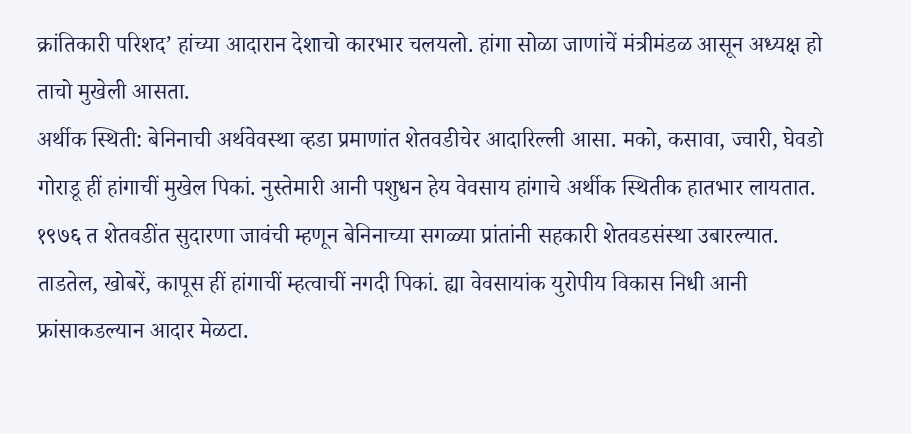क्रांतिकारी परिशद’ हांच्या आदारान देशाचो कारभार चलयलो. हांगा सोळा जाणांचें मंत्रीमंडळ आसून अध्यक्ष हो ताचो मुखेली आसता.
अर्थीक स्थिती: बेनिनाची अर्थवेवस्था व्हडा प्रमाणांत शेतवडीचेर आदारिल्ली आसा. मको, कसावा, ज्वारी, घेवडो गोराडू हीं हांगाचीं मुखेल पिकां. नुस्तेमारी आनी पशुधन हेय वेवसाय हांगाचे अर्थीक स्थितीक हातभार लायतात. १९७६ त शेतवडींत सुदारणा जावंची म्हणून बेनिनाच्या सगळ्या प्रांतांनी सहकारी शेतवडसंस्था उबारल्यात. ताडतेल, खोबरें, कापूस हीं हांगाचीं म्हत्वाचीं नगदी पिकां. ह्या वेवसायांक युरोपीय विकास निधी आनी फ्रांसाकडल्यान आदार मेळटा.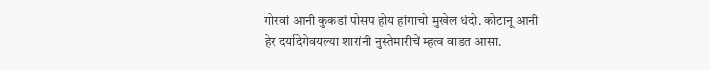गोरवां आनी कुकडां पोसप होय हांगाचो मुखेल धंदो. कोटानू आनी हेर दर्यादेगेवयल्या शारांनी नुस्तेमारीचें म्हत्व वाडत आसा.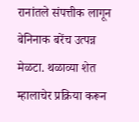रानांतले संपत्तीक लागून बेनिनाक बरेंच उत्पन्न मेळटा. थळाव्या शेत म्हालाचेर प्रक्रिया करून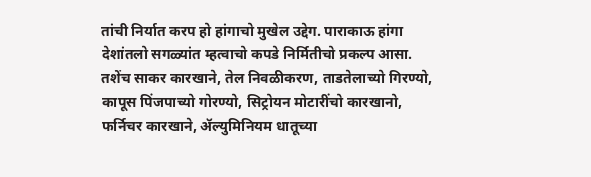तांची निर्यात करप हो हांगाचो मुखेल उद्देग. पाराकाऊ हांगा देशांतलो सगळ्यांत म्हत्वाचो कपडे निर्मितीचो प्रकल्प आसा. तशेंच साकर कारखाने, तेल निवळीकरण, ताडतेलाच्यो गिरण्यो, कापूस पिंजपाच्यो गोरण्यो, सिट्रोयन मोटारींचो कारखानो, फर्निचर कारखाने, ॲल्युमिनियम धातूच्या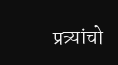प्रत्र्यांचो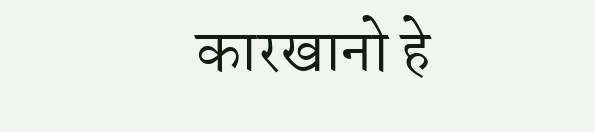कारखानो हे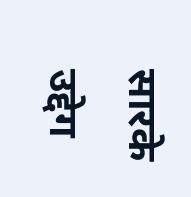सारके उद्देग